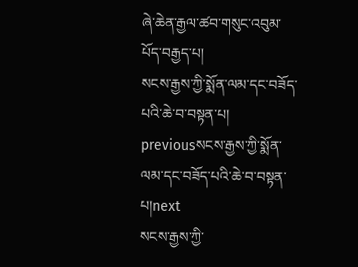ཞེ་ཆེན་རྒྱལ་ཚབ་གསུང་འབུམ་པོད་བརྒྱད་པ།
སངས་རྒྱས་ཀྱི་སྨོན་ལམ་དང་བཟོད་པའི་ཆེ་བ་བསྟན་པ།
previousསངས་རྒྱས་ཀྱི་སྨོན་ལམ་དང་བཟོད་པའི་ཆེ་བ་བསྟན་པ།next
སངས་རྒྱས་ཀྱི་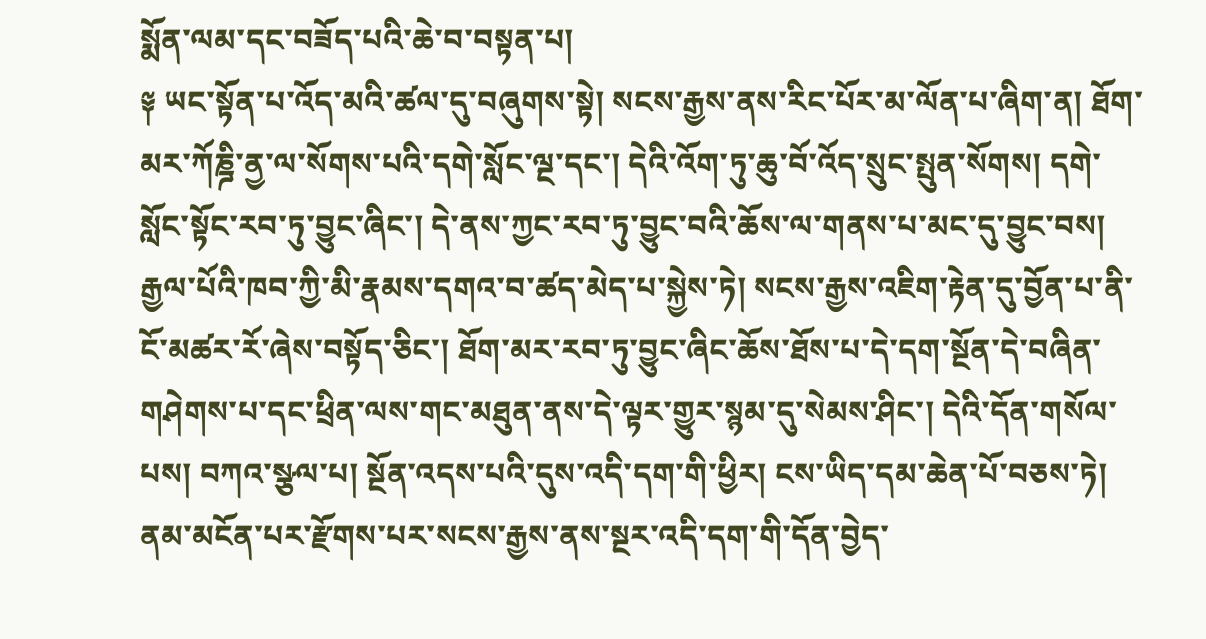སྨོན་ལམ་དང་བཟོད་པའི་ཆེ་བ་བསྟན་པ།
༈ ཡང་སྟོན་པ་འོད་མའི་ཚལ་དུ་བཞུགས་སྟེ། སངས་རྒྱས་ནས་རིང་པོར་མ་ལོན་པ་ཞིག་ན། ཐོག་མར་ཀོཎྜི་ནྱ་ལ་སོགས་པའི་དགེ་སློང་ལྔ་དང་། དེའི་འོག་ཏུ་ཆུ་བོ་འོད་སྲུང་སྤུན་སོགས། དགེ་སློང་སྟོང་རབ་ཏུ་བྱུང་ཞིང་། དེ་ནས་ཀྱང་རབ་ཏུ་བྱུང་བའི་ཆོས་ལ་གནས་པ་མང་དུ་བྱུང་བས། རྒྱལ་པོའི་ཁབ་ཀྱི་མི་རྣམས་དགའ་བ་ཚད་མེད་པ་སྐྱེས་ཏེ། སངས་རྒྱས་འཇིག་རྟེན་དུ་བྱོན་པ་ནི་ངོ་མཚར་རོ་ཞེས་བསྟོད་ཅིང་། ཐོག་མར་རབ་ཏུ་བྱུང་ཞིང་ཆོས་ཐོས་པ་དེ་དག་སྔོན་དེ་བཞིན་གཤེགས་པ་དང་ཕྲིན་ལས་གང་མཐུན་ནས་དེ་ལྟར་གྱུར་སྙམ་དུ་སེམས་ཤིང་། དེའི་དོན་གསོལ་པས། བཀའ་སྩལ་པ། སྔོན་འདས་པའི་དུས་འདི་དག་གི་ཕྱིར། ངས་ཡིད་དམ་ཆེན་པོ་བཅས་ཏེ། ནམ་མངོན་པར་རྫོགས་པར་སངས་རྒྱས་ནས་སྔར་འདི་དག་གི་དོན་བྱེད་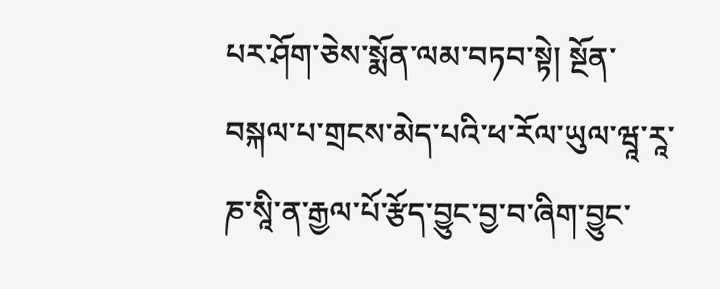པར་ཤོག་ཅེས་སྨོན་ལམ་བཏབ་སྟེ། སྔོན་བསྐལ་པ་གྲངས་མེད་པའི་ཕ་རོལ་ཡུལ་ཝཱ་རཱ་ཎ་སཱི་ན་རྒྱལ་པོ་རྩོད་བྱུང་བྱ་བ་ཞིག་བྱུང་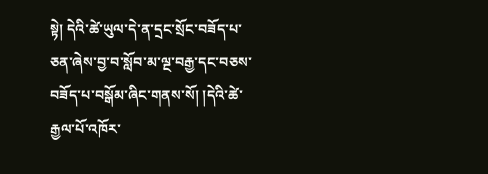སྟེ། དེའི་ཚེ་ཡུལ་དེ་ན་དྲང་སྲོང་བཟོད་པ་ཅན་ཞེས་བྱ་བ་སློབ་མ་ལྔ་བརྒྱ་དང་བཅས་བཟོད་པ་བསྒོམ་ཞིང་གནས་སོ། །དེའི་ཚེ་རྒྱལ་པོ་འཁོར་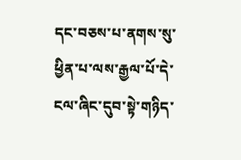དང་བཅས་པ་ནགས་སུ་ཕྱིན་པ་ལས་རྒྱལ་པོ་དེ་ངལ་ཞིང་དུབ་སྟེ་གཉིད་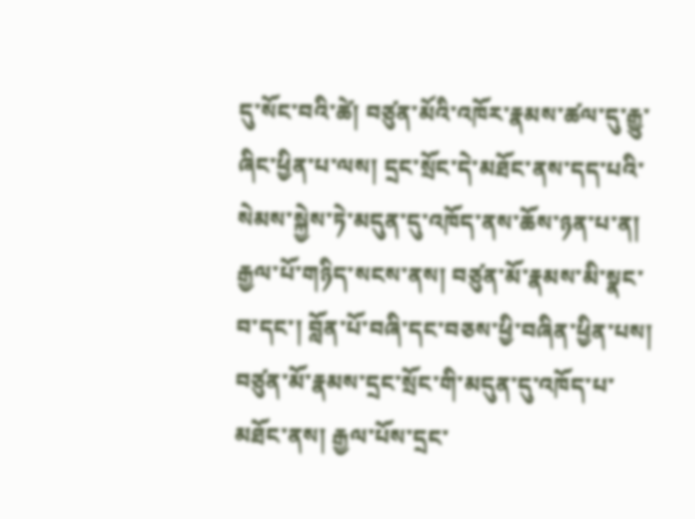དུ་སོང་བའི་ཚེ། བཙུན་མོའི་འཁོར་རྣམས་ཚལ་དུ་རྒྱུ་ཞིང་ཕྱིན་པ་ལས། དྲང་སྲོང་དེ་མཐོང་ནས་དད་པའི་སེམས་སྐྱེས་ཏེ་མདུན་དུ་འཁོད་ནས་ཆོས་ཉན་པ་ན། རྒྱལ་པོ་གཉིད་སངས་ནས། བཙུན་མོ་རྣམས་མི་སྣང་བ་དང་། བློན་པོ་བཞི་དང་བཅས་ཕྱི་བཞིན་ཕྱིན་པས། བཙུན་མོ་རྣམས་དྲང་སྲོང་གི་མདུན་དུ་འཁོད་པ་མཐོང་ནས། རྒྱལ་པོས་དྲང་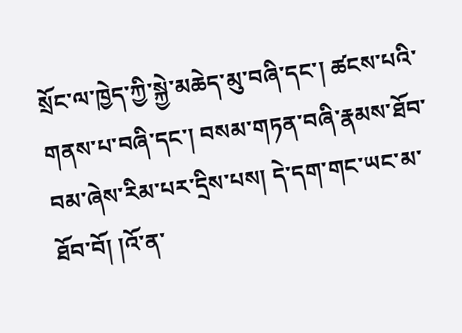སྲོང་ལ་ཁྱེད་ཀྱི་སྐྱེ་མཆེད་མུ་བཞི་དང་། ཚངས་པའི་གནས་པ་བཞི་དང་། བསམ་གཏན་བཞི་རྣམས་ཐོབ་བམ་ཞེས་རིམ་པར་དྲིས་པས། དེ་དག་གང་ཡང་མ་ཐོབ་བོ། །འོ་ན་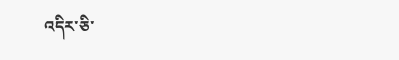འདིར་ཅི་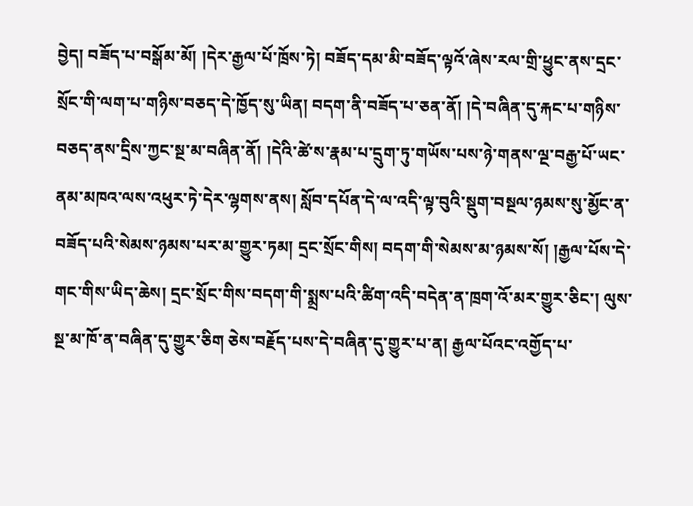བྱེད། བཟོད་པ་བསྒོམ་མོ། །དེར་རྒྱལ་པོ་ཁྲོས་ཏེ། བཟོད་དམ་མི་བཟོད་ལྟའོ་ཞེས་རལ་གྲི་ཕྱུང་ནས་དྲང་སྲོང་གི་ལག་པ་གཉིས་བཅད་དེ་ཁྱོད་སུ་ཡིན། བདག་ནི་བཟོད་པ་ཅན་ནོ། །དེ་བཞིན་དུ་རྐང་པ་གཉིས་བཅད་ནས་དྲིས་ཀྱང་སྔ་མ་བཞིན་ནོ། །དེའི་ཚེ་ས་རྣམ་པ་དྲུག་ཏུ་གཡོས་པས་ཉེ་གནས་ལྔ་བརྒྱ་པོ་ཡང་ནམ་མཁའ་ལས་འཕུར་ཏེ་དེར་ལྷགས་ནས། སློབ་དཔོན་དེ་ལ་འདི་ལྟ་བུའི་སྡུག་བསྔལ་ཉམས་སུ་མྱོང་ན་བཟོད་པའི་སེམས་ཉམས་པར་མ་གྱུར་ཏམ། དྲང་སྲོང་གིས། བདག་གི་སེམས་མ་ཉམས་སོ། །རྒྱལ་པོས་དེ་གང་གིས་ཡིད་ཆེས། དྲང་སྲོང་གིས་བདག་གི་སྨྲས་པའི་ཚིག་འདི་བདེན་ན་ཁྲག་འོ་མར་གྱུར་ཅིང་། ལུས་སྔ་མ་ཁོ་ན་བཞིན་དུ་གྱུར་ཅིག ཅེས་བརྗོད་པས་དེ་བཞིན་དུ་གྱུར་པ་ན། རྒྱལ་པོའང་འགྱོད་པ་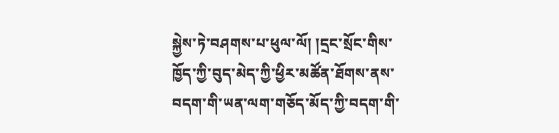སྐྱེས་ཏེ་བཤགས་པ་ཕུལ་ལོ། །དྲང་སྲོང་གིས་ཁྱོད་ཀྱི་བུད་མེད་ཀྱི་ཕྱིར་མཚོན་ཐོགས་ནས་བདག་གི་ཡན་ལག་གཅོད་མོད་ཀྱི་བདག་གི་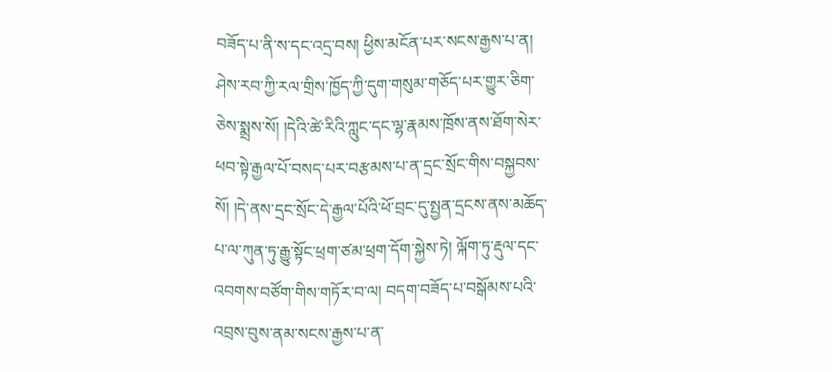བཟོད་པ་ནི་ས་དང་འདྲ་བས། ཕྱིས་མངོན་པར་སངས་རྒྱས་པ་ན། ཤེས་རབ་ཀྱི་རལ་གྲིས་ཁྱོད་ཀྱི་དུག་གསུམ་གཅོད་པར་གྱུར་ཅིག་ཅེས་སྨྲས་སོ། །དེའི་ཚེ་རིའི་ཀླུང་དང་ལྷ་རྣམས་ཁྲོས་ནས་ཐོག་སེར་ཕབ་སྟེ་རྒྱལ་པོ་བསད་པར་བརྩམས་པ་ན་དྲང་སྲོང་གིས་བསྐྱབས་སོ། །དེ་ནས་དྲང་སྲོང་དེ་རྒྱལ་པོའི་ཕོ་བྲང་དུ་སྤྱན་དྲངས་ནས་མཆོད་པ་ལ་ཀུན་ཏུ་རྒྱུ་སྟོང་ཕྲག་ཙམ་ཕྲག་དོག་སྐྱེས་ཏེ། ལྐོག་ཏུ་རྡུལ་དང་འབགས་བཙོག་གིས་གཏོར་བ་ལ། བདག་བཟོད་པ་བསྒོམས་པའི་འབྲས་བུས་ནམ་སངས་རྒྱས་པ་ན་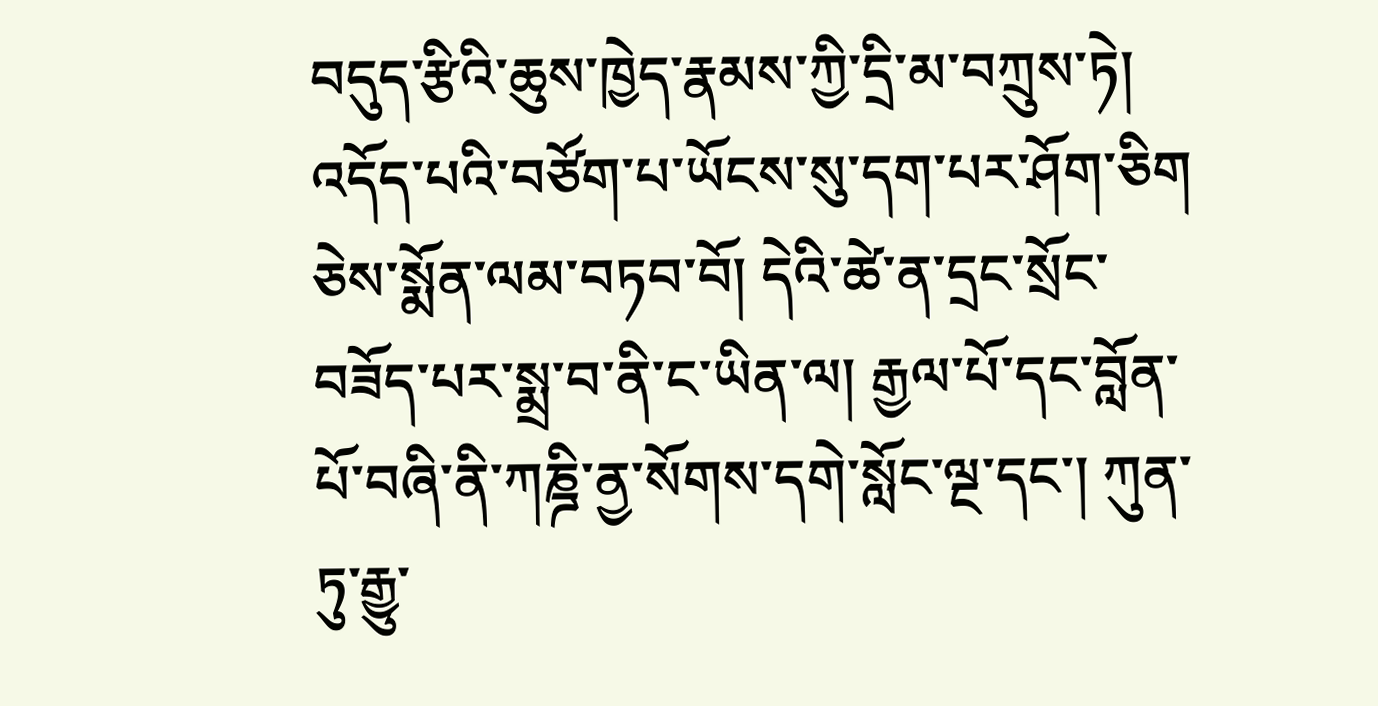བདུད་རྩིའི་ཆུས་ཁྱེད་རྣམས་ཀྱི་དྲི་མ་བཀྲུས་ཏེ། འདོད་པའི་བཙོག་པ་ཡོངས་སུ་དག་པར་ཤོག་ཅིག ཅེས་སྨོན་ལམ་བཏབ་བོ། དེའི་ཚེ་ན་དྲང་སྲོང་བཟོད་པར་སྨྲ་བ་ནི་ང་ཡིན་ལ། རྒྱལ་པོ་དང་བློན་པོ་བཞི་ནི་ཀཎྜི་ནྱ་སོགས་དགེ་སློང་ལྔ་དང་། ཀུན་ཏུ་རྒྱུ་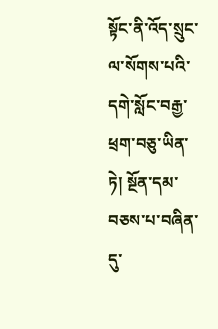སྟོང་ནི་འོད་སྲུང་ལ་སོགས་པའི་དགེ་སློང་བརྒྱ་ཕྲག་བཅུ་ཡིན་ཏེ། སྔོན་དམ་བཅས་པ་བཞིན་དུ་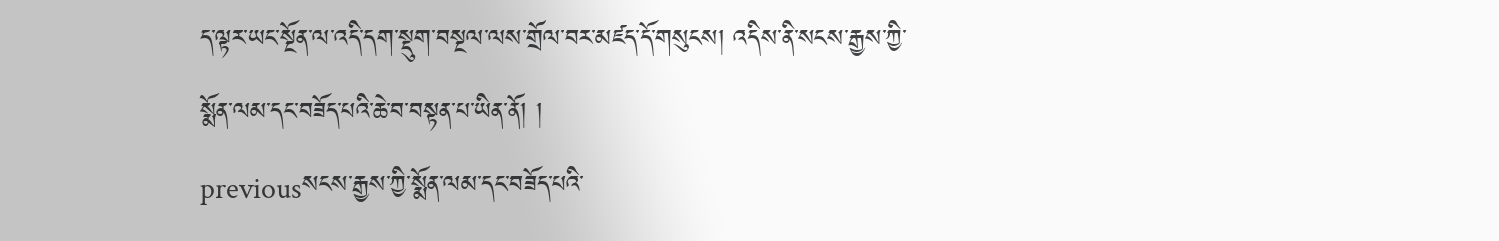ད་ལྟར་ཡང་སྔོན་ལ་འདི་དག་སྡུག་བསྔལ་ལས་གྲོལ་བར་མཛད་དོ་གསུངས། འདིས་ནི་སངས་རྒྱས་ཀྱི་སྨོན་ལམ་དང་བཟོད་པའི་ཆེ་བ་བསྟན་པ་ཡིན་ནོ། །
previousསངས་རྒྱས་ཀྱི་སྨོན་ལམ་དང་བཟོད་པའི་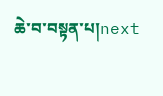ཆེ་བ་བསྟན་པ།next